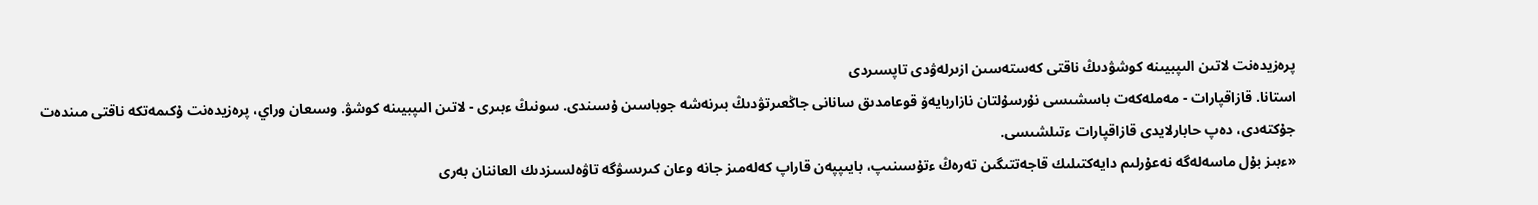پرەزيدەنت لاتىن الىپبيىنە كوشۋدىڭ ناقتى كەستەسىن ازىرلەۋدى تاپسىردى
استانا. قازاقپارات - مەملەكەت باسشىسى نۇرسۇلتان نازاربايەۆ قوعامدىق سانانى جاڭعىرتۋدىڭ بىرنەشە جوباسىن ۇسىندى. سونىڭ ءبىرى - لاتىن الىپبيىنە كوشۋ. وسىعان وراي، پرەزيدەنت ۇكىمەتكە ناقتى مىندەت جۇكتەدى، دەپ حابارلايدى قازاقپارات ءتىلشىسى.
«ءبىز بۇل ماسەلەگە نەعۇرلىم دايەكتىلىك قاجەتتىگىن تەرەڭ ءتۇسىنىپ، بايىپپەن قاراپ كەلەمىز جانە وعان كىرىسۋگە تاۋەلسىزدىك العاننان بەرى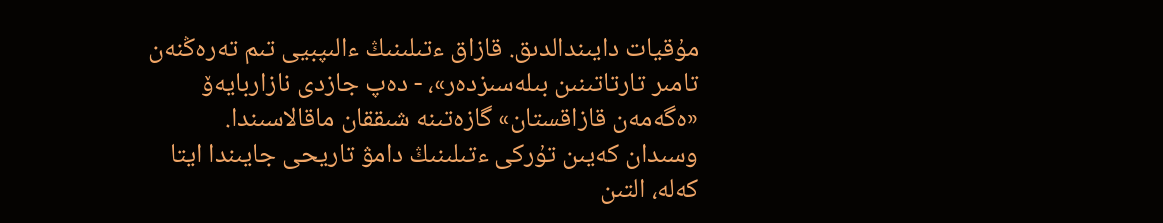مۇقيات دايىندالدىق. قازاق ءتىلىنىڭ ءالىپبيى تىم تەرەڭنەن تامىر تارتاتىنىن بىلەسىزدەر»، - دەپ جازدى نازاربايەۆ «ەگەمەن قازاقستان» گازەتىنە شىققان ماقالاسىندا.
وسىدان كەيىن تۇركى ءتىلىنىڭ دامۋ تاريحى جايىندا ايتا كەلە، التىن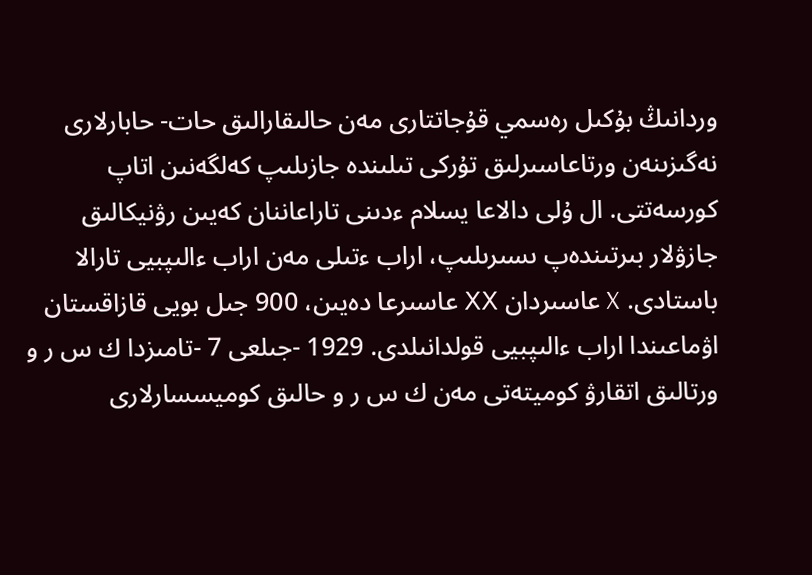وردانىڭ بۇكىل رەسمي قۇجاتتارى مەن حالىقارالىق حات- حابارلارى نەگىزىنەن ورتاعاسىرلىق تۇركى تىلىندە جازىلىپ كەلگەنىن اتاپ كورسەتتى. ال ۇلى دالاعا يسلام ءدىنى تاراعاننان كەيىن رۋنيكالىق جازۋلار بىرتىندەپ ىسىرىلىپ، اراب ءتىلى مەن اراب ءالىپبيى تارالا باستادى. X عاسىردان ⅩⅩ عاسىرعا دەيىن، 900 جىل بويى قازاقستان اۋماعىندا اراب ءالىپبيى قولدانىلدى. 1929 -جىلعى 7 -تامىزدا ك س ر و ورتالىق اتقارۋ كوميتەتى مەن ك س ر و حالىق كوميسسارلارى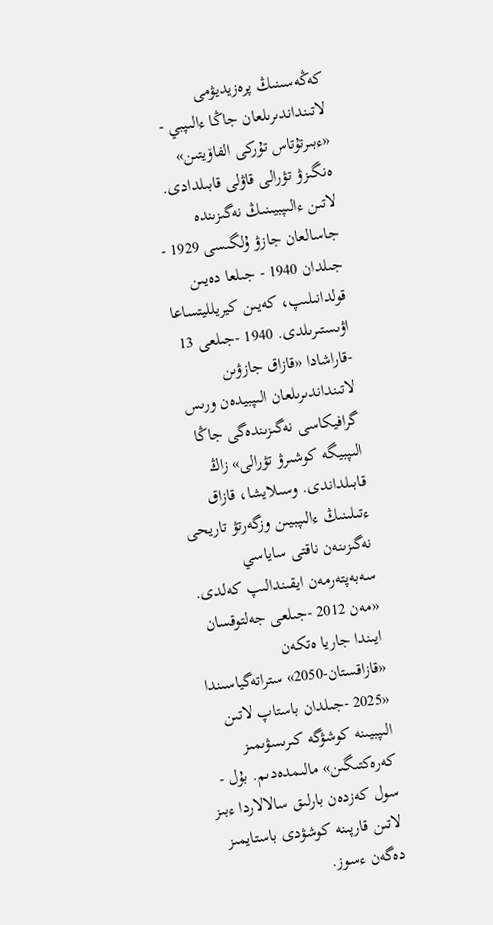كەڭەسىنىڭ پرەزيديۋمى لاتىنداندىرىلعان جاڭا ءالىپبي - «ءبىرتۇتاس تۇركى الفاۆيتىن» ەنگىزۋ تۋرالى قاۋلى قابىلدادى. لاتىن ءالىپبيىنىڭ نەگىزىندە جاسالعان جازۋ ۇلگىسى 1929 - جىلدان 1940 - جىلعا دەيىن قولدانىلىپ، كەيىن كيريلليتساعا اۋىستىرىلدى. 1940 -جىلعى 13 -قاراشادا «قازاق جازۋىن لاتىنداندىرىلعان الىپبيدەن ورىس گرافيكاسى نەگىزىندەگى جاڭا الىپبيگە كوشىرۋ تۋرالى» زاڭ قابىلداندى. وسىلايشا، قازاق ءتىلىنىڭ ءالىپبيىن وزگەرتۋ تاريحى نەگىزىنەن ناقتى ساياسي سەبەپتەرمەن ايقىندالىپ كەلدى.
«مەن 2012 -جىلعى جەلتوقسان ايىندا جاريا ەتكەن «قازاقستان-2050» ستراتەگياسىندا «2025 -جىلدان باستاپ لاتىن الىپبيىنە كوشۋگە كىرىسۋىمىز كەرەكتىگىن» مالىمدەدىم. بۇل - سول كەزدەن بارلىق سالالاردا ءبىز لاتىن قارپىنە كوشۋدى باستايمىز دەگەن ءسوز.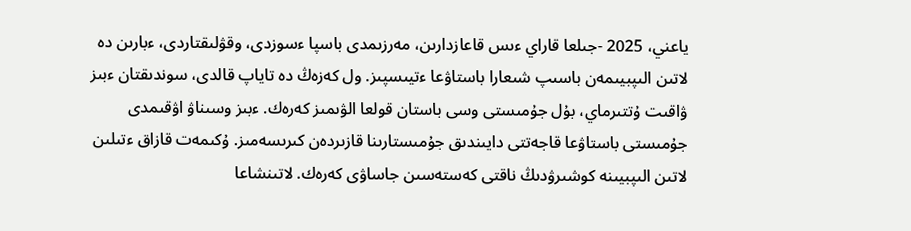ياعني، 2025 -جىلعا قاراي ءىس قاعازدارىن، مەرزىمدى باسپا ءسوزدى، وقۋلىقتاردى، ءبارىن دە لاتىن الىپبيىمەن باسىپ شىعارا باستاۋعا ءتيىسپىز. ول كەزەڭ دە تاياپ قالدى، سوندىقتان ءبىز ۋاقىت ۇتتىرماي، بۇل جۇمىستى وسى باستان قولعا الۋىمىز كەرەك. ءبىز وسىناۋ اۋقىمدى جۇمىستى باستاۋعا قاجەتتى دايىندىق جۇمىستارىنا قازىردەن كىرىسەمىز. ۇكىمەت قازاق ءتىلىن لاتىن الىپبيىنە كوشىرۋدىڭ ناقتى كەستەسىن جاساۋى كەرەك. لاتىنشاعا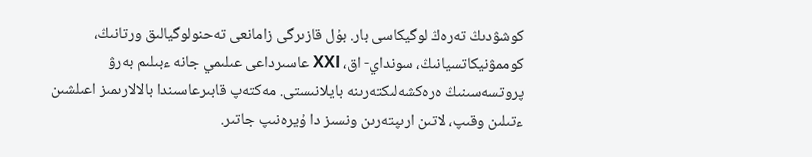كوشۋدىڭ تەرەڭ لوگيكاسى بار. بۇل قازىرگى زامانعى تەحنولوگيالىق ورتانىڭ، كوممۋنيكاتسيانىڭ، سونداي- اق، ХХІ عاسىرداعى عىلىمي جانە ءبىلىم بەرۋ پروتسەسىنىڭ ەرەكشەلىكتەرىنە بايلانىستى. مەكتەپ قابىرعاسىندا بالالارىمىز اعىلشىن ءتىلىن وقىپ، لاتىن ارىپتەرىن ونسىز دا ۇيرەنىپ جاتىر.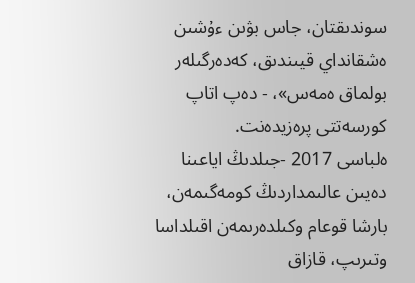سوندىقتان، جاس بۋىن ءۇشىن ەشقانداي قيىندىق، كەدەرگىلەر بولماق ەمەس»، - دەپ اتاپ كورسەتتى پرەزيدەنت.
ەلباسى 2017 -جىلدىڭ اياعىنا دەيىن عالىمداردىڭ كومەگىمەن، بارشا قوعام وكىلدەرىمەن اقىلداسا وتىرىپ، قازاق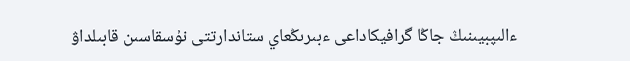ءالىپبيىنىڭ جاڭا گرافيكاداعى ءبىرىڭعاي ستاندارتتى نۇسقاسىن قابىلداۋ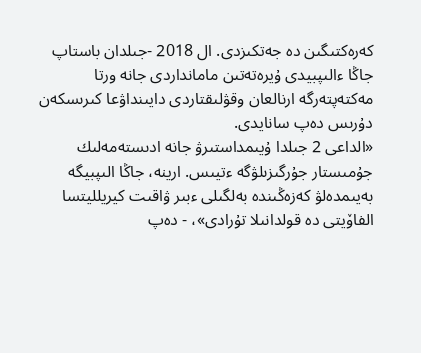كەرەكتىگىن دە جەتكىزدى. ال 2018 -جىلدان باستاپ جاڭا ءالىپبيدى ۇيرەتەتىن مامانداردى جانە ورتا مەكتەپتەرگە ارنالعان وقۋلىقتاردى دايىنداۋعا كىرىسكەن دۇرىس دەپ سانايدى.
«الداعى 2 جىلدا ۇيىمداستىرۋ جانە ادىستەمەلىك جۇمىستار جۇرگىزىلۋگە ءتيىس. ارينە، جاڭا الىپبيگە بەيىمدەلۋ كەزەڭىندە بەلگىلى ءبىر ۋاقىت كيريلليتسا الفاۆيتى دە قولدانىلا تۇرادى»، - دەپ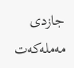جازدى مەملەكەت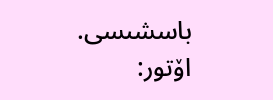باسشىسى.
اۆتور: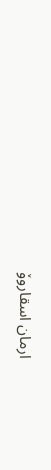ارمان اسقاروۆ